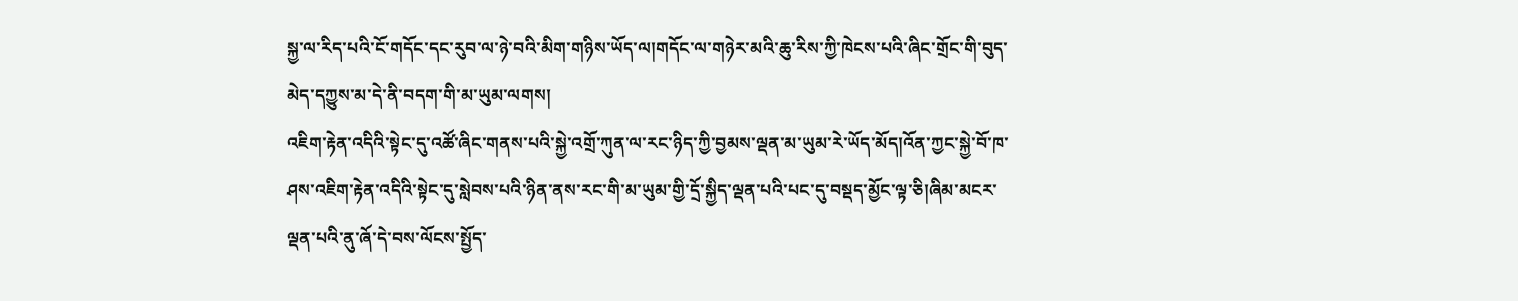སྐྱ་ལ་རིད་པའི་ངོ་གདོང་དང་རུབ་ལ་ཉེ་བའི་མིག་གཉིས་ཡོད་ལ།གདོང་ལ་གཉེར་མའི་ཆུ་རིས་ཀྱི་ཁེངས་པའི་ཞིང་གྲོང་གི་བུད་མེད་དཀྱུས་མ་དེ་ནི་བདག་གི་མ་ཡུམ་ལགས།
འཇིག་རྟེན་འདིའི་སྟེང་དུ་འཚོ་ཞིང་གནས་པའི་སྐྱེ་འགྲོ་ཀུན་ལ་རང་ཉིད་ཀྱི་བྱམས་ལྡན་མ་ཡུམ་རེ་ཡོད་མོད།འོན་ཀྱང་སྐྱེ་བོ་ཁ་ཤས་འཇིག་རྟེན་འདིའི་སྟེང་དུ་སླེབས་པའི་ཉིན་ནས་རང་གི་མ་ཡུམ་གྱི་དྲོ་སྐྱིད་ལྡན་པའི་པང་དུ་བསྡད་མྱོང་ལྟ་ཅི།ཞིམ་མངར་ལྡན་པའི་ནུ་ཞོ་དེ་བས་ལོངས་སྤྱོད་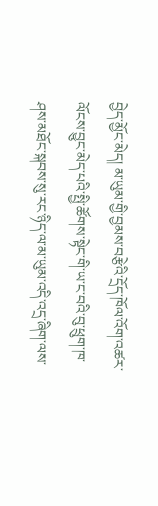བྱེད་མྱོང་མེད། མ་ཡུམ་གྱི་བྱམས་བརྩེའི་དྲོད་ཁོལ་འོག་འཚར་ལོངས་བྱུང་མེད་པའི་སྤྱི་ཚོགས་སྟེང་གི་ཡ་ང་བའི་བུ་ཕྲུག་ཁ་ཤས་མཐོང་སྐབས་སུ་རང་ཉིད་ལ་མ་ཡུམ་འདི་འདྲ་ཞིག་ལས་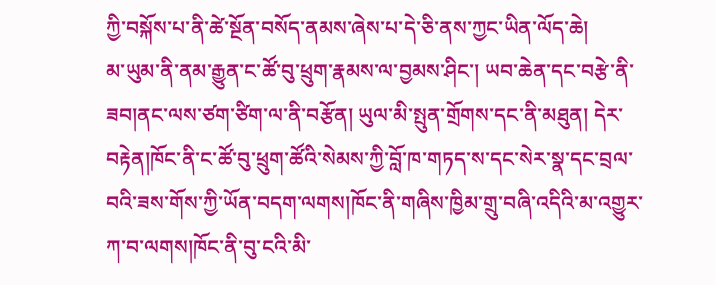ཀྱི་བསྐོས་པ་ནི་ཚེ་སྔོན་བསོད་ནམས་ཞེས་པ་དེ་ཅི་ནས་ཀྱང་ཡིན་ལོད་ཆེ།
མ་ཡུམ་ནི་ནམ་རྒྱུན་ང་ཚོ་བུ་ཕྲུག་རྣམས་ལ་བྱམས་ཤིང་། ཡབ་ཆེན་དང་བརྩེ་ནི་ཟབ།ནང་ལས་ཙག་ཙིག་ལ་ནི་བརྩོན། ཡུལ་མི་སྤུན་གྲོགས་དང་ནི་མཐུན། དེར་བརྟེན།ཁོང་ནི་ང་ཚོ་བུ་ཕྲུག་ཚོའི་སེམས་ཀྱི་བློ་ཁ་གཏད་ས་དང་སེར་སྣ་དང་བྲལ་བའི་ཟས་གོས་ཀྱི་ཡོན་བདག་ལགས།ཁོང་ནི་གཞིས་ཁྱིམ་གྲུ་བཞི་འདིའི་མ་འགྱུར་ཀ་བ་ལགས།ཁོང་ནི་བུ་ངའི་མི་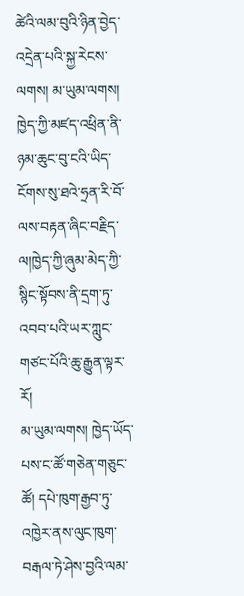ཚེའི་ལམ་བུའི་ཉིན་བྱེད་འདྲེན་པའི་སྐྱ་རེངས་ལགས། མ་ཡུམ་ལགས། ཁྱེད་ཀྱི་མཛད་འཕྲིན་ནི་ཉམ་ཆུང་བུ་ངའི་ཡིད་ངོགས་སུ་ཐའེ་ཧྲན་རི་བོ་ལས་བརྟན་ཞིང་བརྗིད་ལ།ཁྱེད་ཀྱི་ཞུམ་མེད་ཀྱི་སྙིང་སྟོབས་ནི་དྲག་ཏུ་འབབ་པའི་ཡར་ཀླུང་གཙང་པོའི་ཆུ་རྒྱུན་ལྟར་རོ།
མ་ཡུམ་ལགས། ཁྱེད་ཡོད་པས་ང་ཚོ་གཅེན་གཅུང་ཚོ། དཔེ་ཁུག་རྒྱབ་ཏུ་འཁྱེར་ནས་ལུང་ཁུག་བརྒལ་ཏེ་ཤེས་བྱའི་ལམ་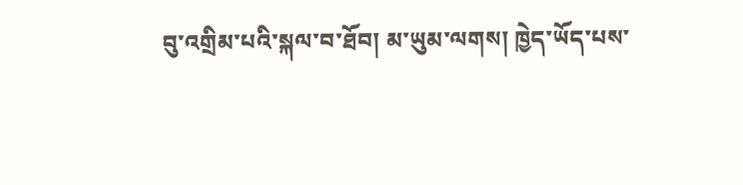བུ་འགྲིམ་པའི་སྐལ་བ་ཐོབ། མ་ཡུམ་ལགས། ཁྱེད་ཡོད་པས་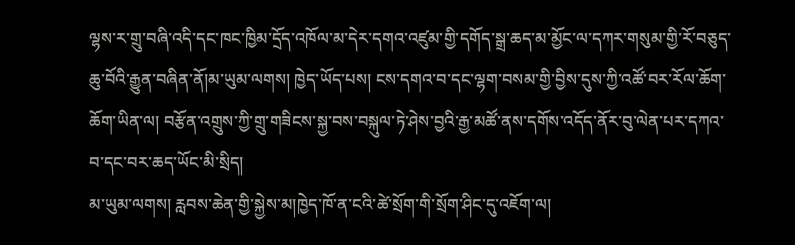ལྷས་ར་གྲུ་བཞི་འདི་དང་ཁང་ཁྱིམ་དྲོད་འཁོལ་མ་དེར་དགའ་འཛུམ་གྱི་དགོད་སྒྲ་ཆད་མ་མྱོང་ལ་དཀར་གསུམ་གྱི་རོ་བཅུད་ཆུ་བོའི་རྒྱུན་བཞིན་ནོ།མ་ཡུམ་ལགས། ཁྱེད་ཡོད་པས། ངས་དགའ་བ་དང་ལྷག་བསམ་གྱི་བྱིས་དུས་ཀྱི་འཚོ་བར་རོལ་ཆོག་ཆོག་ཡིན་ལ། བརྩོན་འགྲུས་ཀྱི་གྲུ་གཟིངས་སྐྱ་བས་བསྐུལ་ཏེ་ཤེས་བྱའི་རྒྱ་མཚོ་ནས་དགོས་འདོད་ནོར་བུ་ལེན་པར་དཀའ་བ་དང་བར་ཆད་ཡོང་མི་སྲིད།
མ་ཡུམ་ལགས། རླབས་ཆེན་གྱི་སྐྱེས་མ།ཁྱེད་ཁོ་ན་ངའི་ཚེ་སྲོག་གི་སྲོག་ཤིང་དུ་འཇོག་ལ།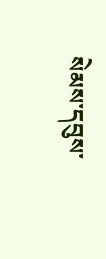སེམས་དབུས་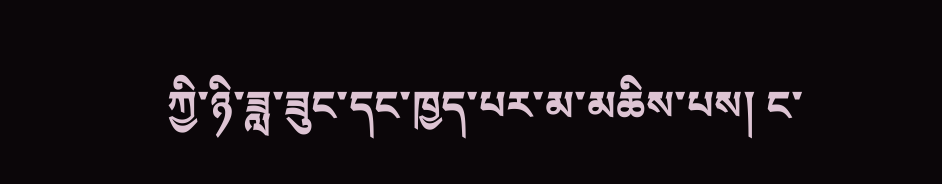ཀྱི་ཉི་ཟླ་ཟུང་དང་ཁྱད་པར་མ་མཆིས་པས། ང་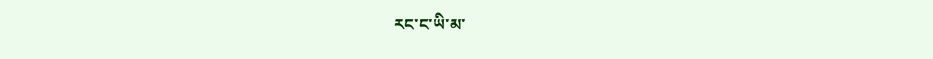རང་ང་ཡི་མ་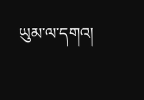ཡུམ་ལ་དགའ།